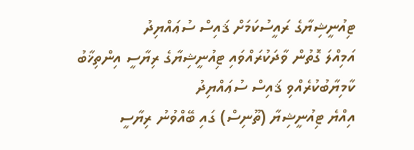ޓިއުނީޝިޔާގެ ރައީސުކަމަށް ޤައިސް ސުޢައްޔިދު
އަމިއްލަ ގޮތުން ވާދަކުރައްވައި ޓިއުނީޝިޔާގެ ރިޔާސީ އިންތިޚާބު ކާމިޔާބުކުރެއްވި ޤައިސް ސުޢައްޔިދު
އިއްޔެ ޓިއުނީޝިޔާ (ތޫނިސް) ގައި ބޭއްވުނު ރިޔާސީ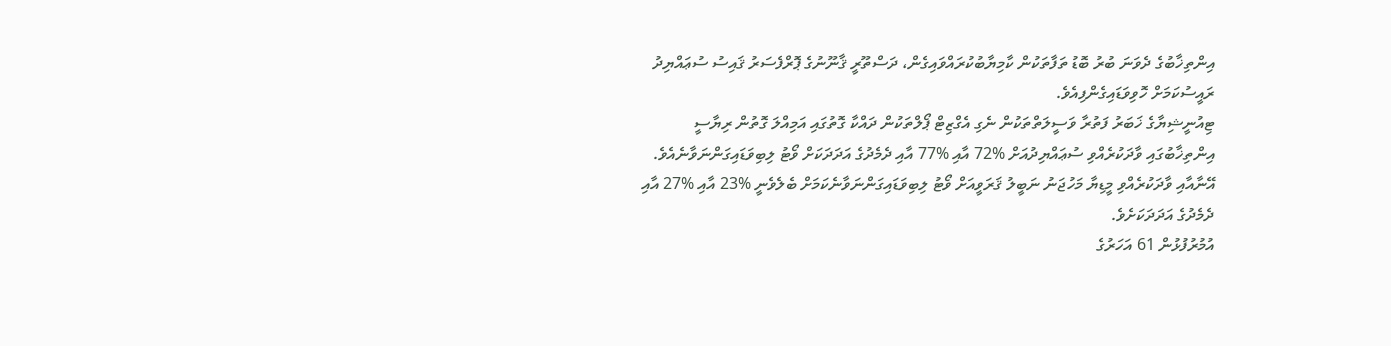އިންތިޚާބުގެ ދެވަނަ ބުރު ބޮޑު ތަފާތަކުން ކާމިޔާބުކުރައްވައިގެން، ދަސްތޫރީ ޤާނޫނުގެ ޕޮރްފެސަރު ޤައިސު ސުޢައްޔިދު ރައީސުކަމަށް ހޮވިވަޑައިގެންފިއެވެ.
ޓިއުނީޝިޔާގެ ޚަބަރު ފަތުރާ ވަސީލަތްތަކުން ނެގި އެގްޒިޓް ޕޯލްތަކުން ދައްކާ ގޮތުގައި އަމިއްލަ ގޮތުން ރިޔާސީ އިންތިޚާބުގައި ވާދަކުރެއްވި ސުޢައްޔިދުއަށް %72 އާއި %77 އާއި ދެމެދުގެ އަދަދަކަށް ވޯޓު ލިބިވަޑައިގަންނަވާނެއެވެ. އޭނާއާއި ވާދަކުރެއްވި މީޑިޔާ މަހުޖަނު ނަބީލު ޤަރަވީއަށް ވޯޓު ލިބިވަޑައިގަންނަވާނެކަމަށް ބެލެވެނީ %23 އާއި %27 އާއި ދެމެދުގެ އަދަދަކަށެވެ.
އުމުރުފުޅުން 61 އަހަރުގެ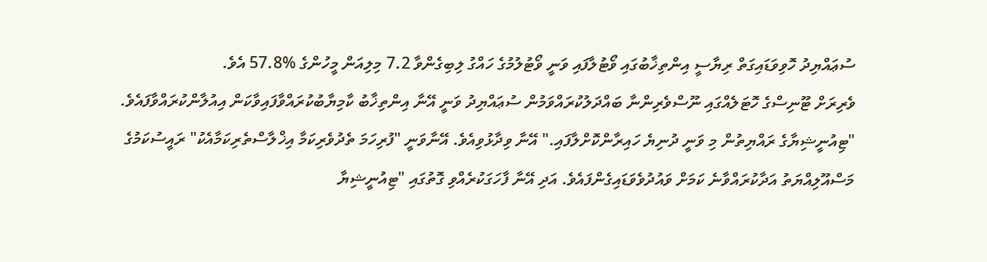ސުޢައްޔިދު ހޮވިވަޑައިގަތް ރިޔާސީ އިންތިޚާބުގައި ވޯޓުލާފައި ވަނީ ވޯޓުލުމުގެ ހައްގު ލިބިގެންވާ 7.2 މިލިއަން މީހުންގެ %57.8 އެވެ.
ވެރިރަށް ޓޫނިސްގެ ހޮޓަލެއްގައި ނޫސްވެރިންނާ ބައްދަލުކުރައްވަމުން ސުޢައްޔިދު ވަނީ އޭނާ އިންތިޚާބު ކާމިޔާބުކުރައްވާފައިވާކަން އިއުލާންކުރައްވާފައެވެ.
"ޓިއުނީޝިޔާގެ ރައްޔިތުން މި ވަނީ ދުނިޔެ ހައިރާންކޮށްލާފައި." އޭނާ ވިދާޅުވިއެވެ. އޭނާވަނީ "ފުރިހަމަ ތެދުވެރިކަމާ އިޚްލާސްތެރިކަމާއެކު" ރައީސުކަމުގެ މަސްއޫލިއްޔަތު އަދާކުރައްވާނެ ކަމަށް ވައުދުވެވަޑައިގެންފައެވެ. އަދި އޭނާ ފާހަގަކުރެއްވި ގޮތުގައި "ޓިއުނީޝިޔާ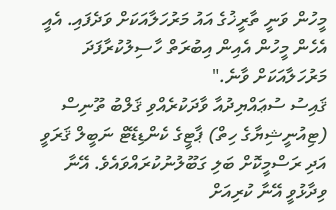މީހުން ވަނީ ތާރީޚުގެ އައު މަރުހަލާއަކަށް ވަދެފައި. އެއީ އެހެން މީހުން އެއިން އިބުރަތް ހާސިލުކުރާފަދަ މަރުހަލާއަކަށް ވާނެ."
ޤައިސު ސުޢައްޔިދުއާ ވާދަކުރެއްވި ޤަލްބު ތޫނިސް (ޓިއުނީޝިޔާގެ ހިތް) ޕާޓީގެ ކެންޑިޑޭޓް ނަބީލް ޤަރަވީ އަދި ރަސްމީކޮށް ބަލި ގަބޫލުނުކުރައްވައެވެ. އޭނާ ވިދާޅުވީ އޭނާ ކުރިއަށް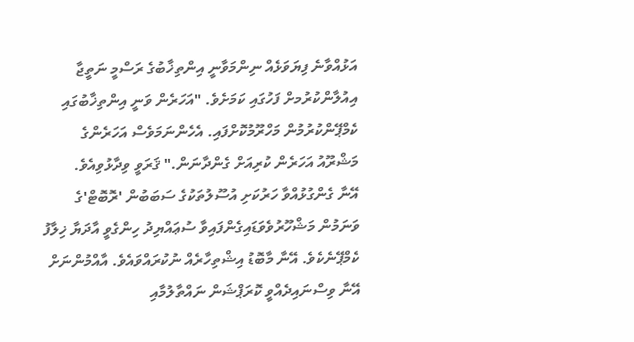އަޅުއްވާނެ ފިޔަވަޅެއް ނިންމަވާނީ އިންތިޚާބުގެ ރަސްމީ ނަތީޖާ އިއުލާންކުރުމށް ފަހުގައި ކަމަށެވެ. "އަހަރެން ވަނީ އިންތިޚާބުގައި ކެމްޕޭންކުރުމުން މަހްރޫމުކޮށްފައި. އެހެންނަމަވެސް އަހަރެންގެ މަޝްރޫއު އަހަރެން ކުރިއަށް ގެންދާނަން." ޤަރަވީ ވިދާޅުވިއެވެ.
އޭނާ ގެންގުޅުއްވާ ހަރުކަށި އުސޫލުތަކުގެ ސަބަބުން 'ރޮބޮޓް'ގެ ވަނަމުން މަޝްހޫރުވެވަޑައިގެންފައިވާ ސުޢައްޔިދު ހިންގެވީ އާދަޔާ ޚިލާފު ކެމްޕޭނެކެވެ. އޭނާ މާބޮޑު އިޝްތިހާރެއް ނުކުރައްވައެވެ. އާއްމުންނަށް އޭނާ ވިސްނައިދެއްވީ ކޮރަޕްޝަން ނައްތާލުމާއި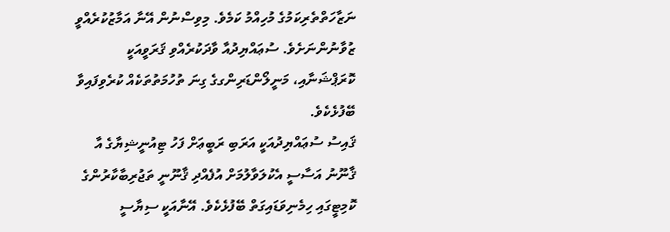ނަޒާހަތްތެރިކަމުގެ މުހިއްމު ކަމެވެ. މިވިސްނުން އޭނާ އަމާޒުކުރެއްވީ ޒުވާނުންނަށެވެ. ސުޢައްޔިދުއާ ވާދަކުރެއްވި ޤަރަވީއަކީ ކޮރަޕްޝަނާއި، މަނީލޯންޑަރިންގގެ ގިނަ ތުހުމަތުތަކެއް ކުރެވިފައިވާ ބޭފުޅެކެވެ.
ޤައިސު ސުޢައްޔިދުއަކީ އަރަބި ރަބީޢަށް ފަހު ޓިއުނީޝިޔާގެ އާ ޤާނޫނު އަސާސީ އެކުލަވާލުމަށް އުފެއްދި ޤާނޫނީ ތަޖުރިބާކާރުންގެ ކޮމިޓީގައި ހިމެނިވަޑައިގަތް ބޭފުޅެކެވެ. އޭނާއަކީ ސިޔާސީ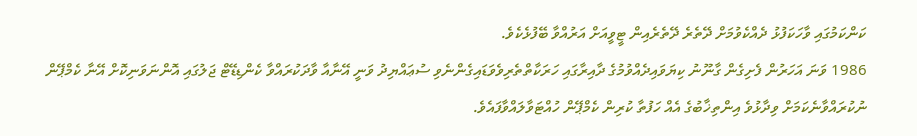ކަންކަމުގައި ވާހަކަފުޅު ދެއްކެވުމަށް ދޭތެރެ ދޭތެރެއިން ޓީވީއަށް އަރުއްވާ ބޭފުޅެކެވެ.
1986 ވަނަ އަހަރުން ފެށިގެން ގާނޫނު ކިޔަވައިދެއްވުމުގެ ދާއިރާގައި ހަރަކާތްތެރިވެވަޑައިގެންނެވި ސުޢައްޔިދު ވަނީ އޭނާއާ ވާދަކުރައްވާ ކެންޑިޑޭޓް ޖަލުގައި އޮންނަވަނިކޮށް އޭނާ ކެމްޕޭން ނުކުރައްވާނެކަމަށް ވިދާޅުވެ އިންތިޚާބުގެ އެއް ހަފުތާ ކުރިން ކެމްޕޭން ހުއްޓަވާލައްވާފައެވެ.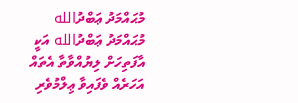މުޙައްމަދު ޢަބްދުالله
މުޙައްމަދު ޢަބްދުالله އަކީ އާފަތިހަށް ލިޔުއްވާތާ އެތައް އަހަރެއް ވެފައިވާ ޢިލްމުވެރި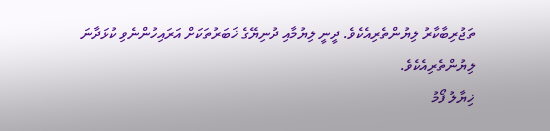ތަޖުރިބާކާރު ލިޔުންތެރިއެކެވެ. ދީނީ ލިޔުމާއި ދުނިޔޭގެ ޚަބަރުތަކަށް އަރައިހުންނެވި ކުޅަދާނަ ލިޔުންތެރިއެކެވެ.
ޚިޔާލު ފޯމު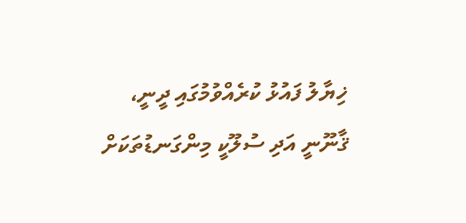ޚިޔާލު ފައުޅު ކުރެއްވުމުގައި ދީނީ، ޤާނޫނީ އަދި ސުލޫކީ މިންގަނޑުތަކަށް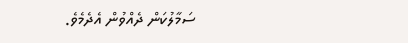ސަމާލުކަން ދެއްވުން އެދެމެވެ.